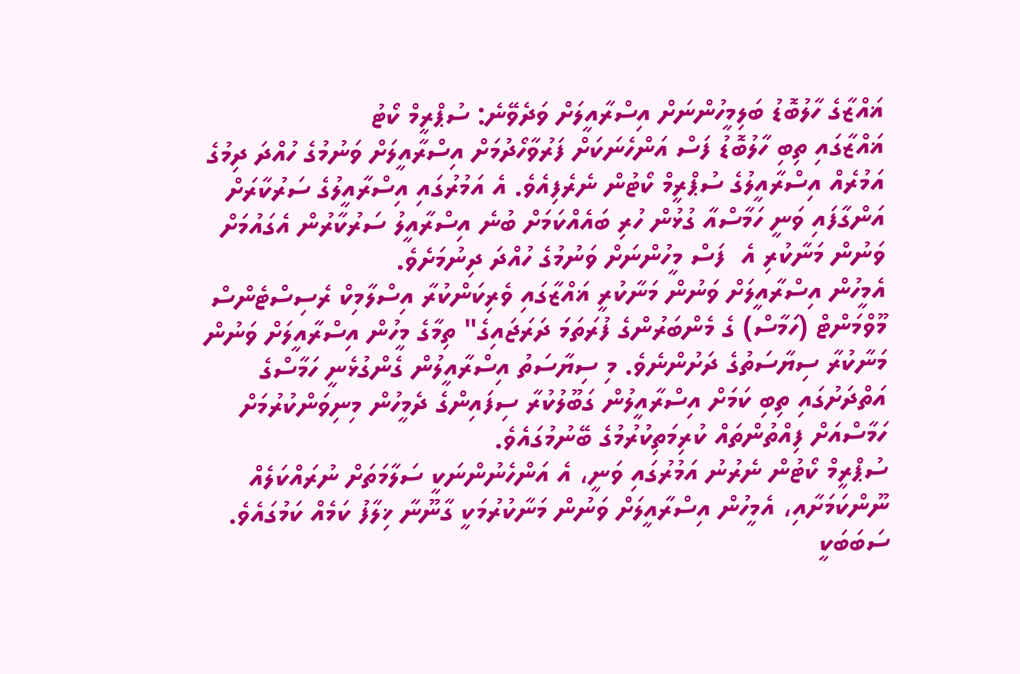ޣައްޒާގެ ހާލުބޮޑު ބަލިމީހުންނަށް އިސްރާއީލަށް ވަދެވޭނެ: ސުޕްރީމް ކޯޓު
ޣައްޒާގައި ތިބި ހާލުބޮޑު ފަސް އަންހެނަކަށް ފަރުވާހޯދުމަށް އިސްރާއީލަށް ވަނުމުގެ ހުއްދަ ދިމުގެ އަމުރެއް އިސްރާއީލުގެ ސުޕްރީމް ކޯޓުން ނެރެފިއެވެ. އެ އަމުރުގައި އިސްރާއީލުގެ ސަރުކާރަށް އަންގާފައި ވަނީ ހަމާސްއާ ގުޅުން ހުރި ބައެއްކަމަށް ބުނެ އިސްރާއީލު ސަރުކާރުން އެގައުމަށް ވަނުން މަނާކުރި އެ  ފަސް މީހުންނަށް ވަނުމުގެ ހުއްދަ ދިނުމަށެވެ.
އެމީހުން އިސްރާއީލަށް ވަނުން މަނާކުރީ ޣައްޒާގައި ވެރިކަންކުރާ އިސްލާމިކް ރެސިސްޓެންސް މޫވްމަންޓް (ހަމާސް) ގެ މެންބަރުންގެ ފުރަތަމަ ދަރަޖައިގެ" ތިމާގެ މީހުން އިސްރާއީލަށް ވަނުން މަނާކުރާ ސިޔާސަތުގެ ދަށުންނެވެ. މި ސިޔާސަތު އިސްރާއީލުން ގެންގުޅެނީ ހަމާސްގެ އަތްދަށުގައި ތިބި ކަމަށް އިސްރާއީލުން ގަބޫލުކުރާ ސިފައިންގެ ދެމީހުން މިނިވަންކުރުމަށް ހަމާސްއަށް ފިއްތުންތައް ކުރިމަތިކުރުމުގެ ބޭނުމުގައެވެ.
ސުޕްރީމް ކޯޓުން ނެރުނު އަމުރުގައި ވަނީ، އެ އަންހެނުންނަކީ ސަލާމަތަށް ނުރައްކަލެއް ނޫންކަމަށާއި، އެމީހުން އިސްރާއީލަށް ވަނުން މަނާކުރުމަކީ ގާނޫނާ ޚިލާފު ކަމެއް ކަމުގައެވެ. ސަބަބަކީ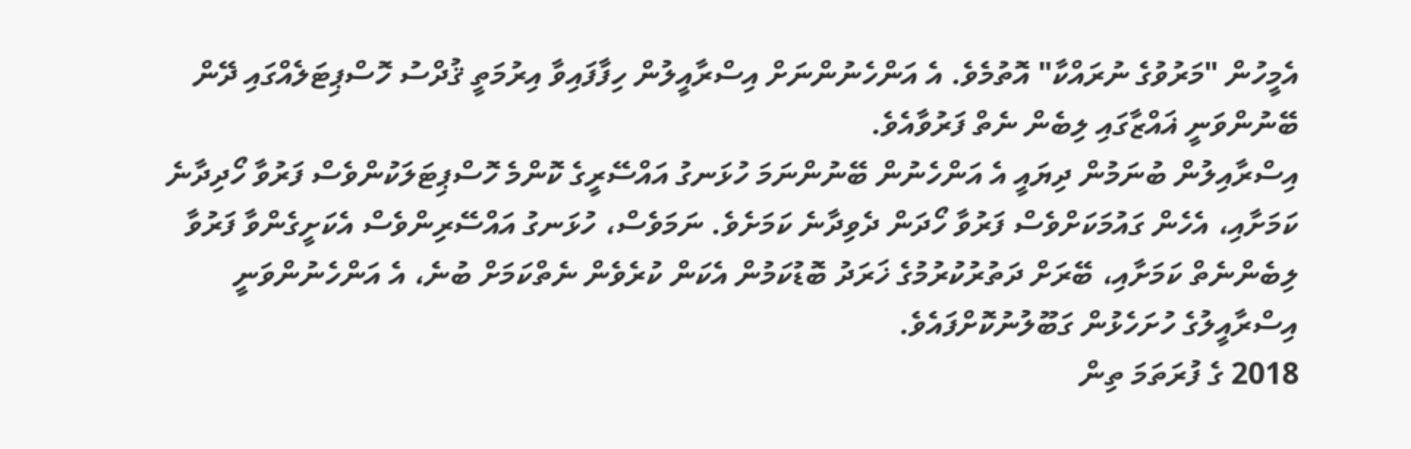އެމީހުން "މަރުވުގެ ނުރައްކާ" އޮތުމެވެ. އެ އަންހެނުންނަށް އިސްރާއީލުން ހިފާފައިވާ އިރުމަތީ ޤުދްސު ހޮސްޕިޓަލެއްގައި ދޭން ބޭނުންވަނީ ޣައްޒާގައި ލިބެން ނެތް ފަރުވާއެވެ.
އިސްރާއިލުން ބުނަމުން ދިޔައީ އެ އަންހެނުން ބޭނުންނަމަ ހުޅަނގު އައްސޭރީގެ ކޮންމެ ހޮސްޕިޓަލަކުންވެސް ފަރުވާ ހޯދިދާނެ ކަމަށާއި، އެހެން ގައުމަކަށްވެސް ފަރުވާ ހޯދަން ދެވިދާނެ ކަމަށެވެ. ނަމަވެސް، ހުޅަނގު އައްސޭރިންވެސް އެކަށީގެންވާ ފަރުވާ ލިބެންނެތް ކަމަށާއި، ބޭރަށް ދަތުރުކުރުމުގެ ޚަރަދު ބޮޑުކަމުން އެކަން ކުރެވެން ނެތްކަމަށް ބުނެ، އެ އަންހެނުންވަނީ އިސްރާއީލުގެ ހުށަހެޅުން ގަބޫލުނުކޮށްފައެވެ.
2018 ގެ ފުރަތަމަ ތިން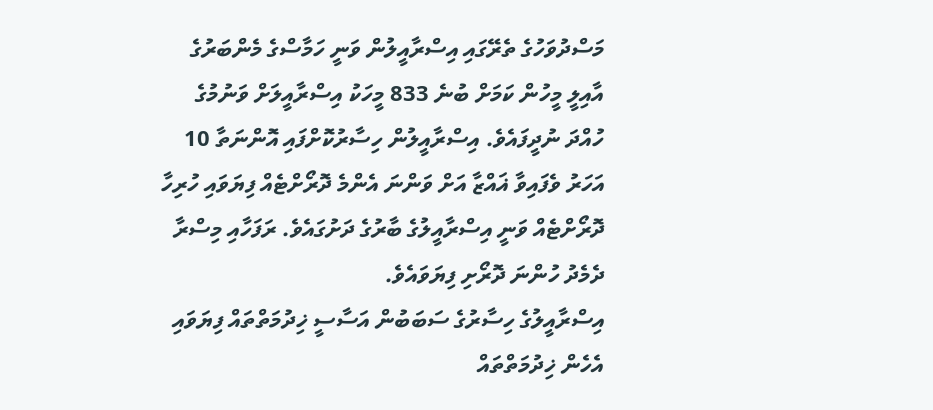މަސްދުވަހުގެ ތެރޭގައި އިސްރާއީލުން ވަނީ ހަމާސްގެ މެންބަރުގެ އާއިލީ މީހުން ކަމަށް ބުނެ 833 މީހަކު އިސްރާއީލަށް ވަނުމުގެ ހުއްދަ ނުދީފައެވެ. އިސްރާއީލުން ހިސާރުކޮށްފައި އޮންނަތާ 10 އަހަރު ވެފައިވާ ޣައްޒާ އަށް ވަންނަ އެންމެ ދޮރޯށްޓެއް ފިޔަވައި ހުރިހާ ދޮރޯށްޓެއް ވަނީ އިސްރާއީލުގެ ބާރުގެ ދަށުގައެވެ. ރަފަހާއި މިސްރާ ދެމެދު ހުންނަ ދޮރޯށި ފިޔަވައެވެ.
އިސްރާއީލުގެ ހިސާރުގެ ސަބަބުން އަސާސީ ޚިދުމަތްތައް ފިޔަވައި އެހެން ޚިދުމަތްތައް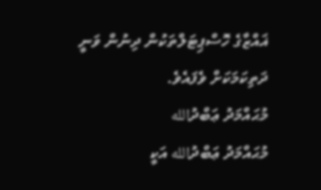ޣައްޒާގެ ހޮސްޕިޓަލްތަކުން ދިނުން ވަނީ ދަތިކަމަކަށް ވެފައެވެ.
މުޙައްމަދު ޢަބްދުالله
މުޙައްމަދު ޢަބްދުالله އަކީ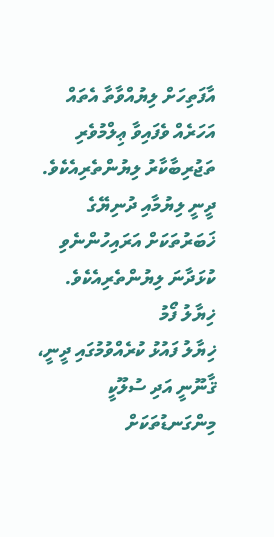އާފަތިހަށް ލިޔުއްވާތާ އެތައް އަހަރެއް ވެފައިވާ ޢިލްމުވެރި ތަޖުރިބާކާރު ލިޔުންތެރިއެކެވެ. ދީނީ ލިޔުމާއި ދުނިޔޭގެ ޚަބަރުތަކަށް އަރައިހުންނެވި ކުޅަދާނަ ލިޔުންތެރިއެކެވެ.
ޚިޔާލު ފޯމު
ޚިޔާލު ފައުޅު ކުރެއްވުމުގައި ދީނީ، ޤާނޫނީ އަދި ސުލޫކީ މިންގަނޑުތަކަށް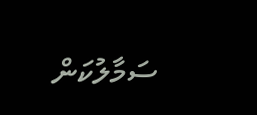ސަމާލުކަން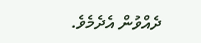ދެއްވުން އެދެމެވެ.